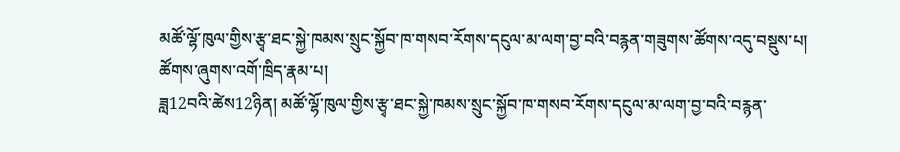མཚོ་ལྷོ་ཁུལ་གྱིས་རྩྭ་ཐང་སྐྱེ་ཁམས་སྲུང་སྐྱོབ་ཁ་གསབ་རོགས་དངུལ་མ་ལག་བྱ་བའི་བརྙན་གཟུགས་ཚོགས་འདུ་བསྡུས་པ།
ཚོགས་ཞུགས་འགོ་ཁྲིད་རྣམ་པ།
ཟླ12བའི་ཚེས12ཉིན། མཚོ་ལྷོ་ཁུལ་གྱིས་རྩྭ་ཐང་སྐྱེ་ཁམས་སྲུང་སྐྱོབ་ཁ་གསབ་རོགས་དངུལ་མ་ལག་བྱ་བའི་བརྙན་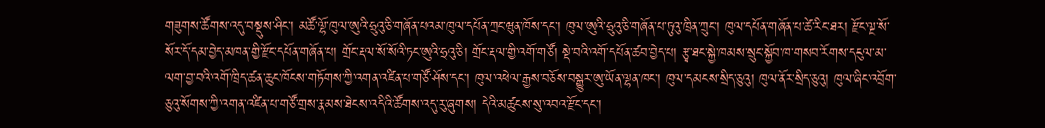གཟུགས་ཚོགས་འདུ་བསྡུས་ཤིང་། མཚོ་ལྷོ་ཁུལ་ཨུའི་ཧྲུའུ་ཅི་གཞོན་པའམ་ཁུལ་དཔོན་ཀྲང་ཝུན་ཁོས་དང་། ཁུལ་ཨུའི་ཧྲུའུ་ཅི་གཞོན་པ་ཏུའུ་ཁྲིན་ཀྲུང་། ཁུལ་དཔོན་གཞོན་པ་ཚེ་རིང་ཐར། རྫོང་ལྔ་སོ་སོར་དོ་དམ་བྱེད་མཁན་གྱི་རྫོང་དཔོན་གཞོན་པ། གྲོང་རྡལ་སོ་སོའི་ཏང་ཨུའི་ཧྲའུ་ཅི། གྲོང་རྡལ་གྱི་འགོ་གཙོ། སྡེ་བའི་འགོ་དཔོན་ཚབ་བྱེད་པ། རྩྭ་ཐང་སྐྱེ་ཁམས་སྲུང་སྐྱོབ་ཁ་གསབ་རོགས་དངུལ་མ་ལག་བྱ་བའི་འགོ་ཁྲིད་ཚན་ཆུང་ཁོངས་གཏོགས་ཀྱི་འགན་འཛིན་པ་གཙོ་ཤོས་དང་། ཁུལ་འཕེལ་རྒྱས་བཅོས་བསྒྱུར་ཨུ་ཡོན་ལྷན་ཁང་། ཁུལ་དམངས་སྲིད་ཅུའུ། ཁུལ་ནོར་སྲིད་ཅུའུ། ཁུལ་ཞིང་འབྲོག་ཅུའུ་སོགས་ཀྱི་འགན་འཛིན་པ་གཙོ་གྲས་རྣམས་ཐེངས་འདིའི་ཚོགས་འདུ་རུ་ཞུགས། དེའི་མཚུངས་སུ་འབའ་རྫོང་དང་།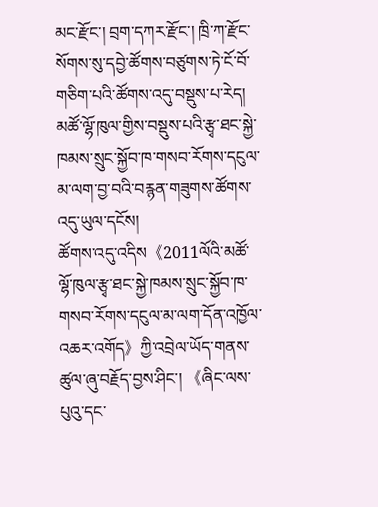མང་རྫོང་། བྲག་དཀར་རྫོང་། ཁྲི་ཀ་རྫོང་སོགས་སུ་དབྱེ་ཚོགས་བཙུགས་ཏེ་ངོ་བོ་གཅིག་པའི་ཚོགས་འདུ་བསྡུས་པ་རེད།
མཚོ་ལྷོ་ཁུལ་གྱིས་བསྡུས་པའི་རྩྭ་ཐང་སྐྱེ་ཁམས་སྲུང་སྐྱོབ་ཁ་གསབ་རོགས་དངུལ་
མ་ལག་བྱ་བའི་བརྙན་གཟུགས་ཚོགས་འདུ་ཡུལ་དངོས།
ཚོགས་འདུ་འདིས《2011ལོའི་མཚོ་ལྷོ་ཁུལ་རྩྭ་ཐང་སྐྱེ་ཁམས་སྲུང་སྐྱོབ་ཁ་གསབ་རོགས་དངུལ་མ་ལག་དོན་འཁྱོལ་འཆར་འགོད》ཀྱི་འབྲེལ་ཡོད་གནས་ཚུལ་ཞུ་བརྗོད་བྱས་ཤིང་། 《ཞིང་ལས་པུའུ་དང་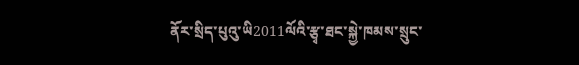ནོར་སྲིད་པུའུ་ཡི2011ལོའི་རྩྭ་ཐང་སྐྱེ་ཁམས་སྲུང་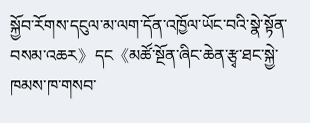སྐྱོབ་རོགས་དངུལ་མ་ལག་དོན་འཁྱོལ་ཡོང་བའི་སྣེ་སྟོན་བསམ་འཆར》དང《མཚོ་སྔོན་ཞིང་ཆེན་རྩྭ་ཐང་སྐྱེ་ཁམས་ཁ་གསབ་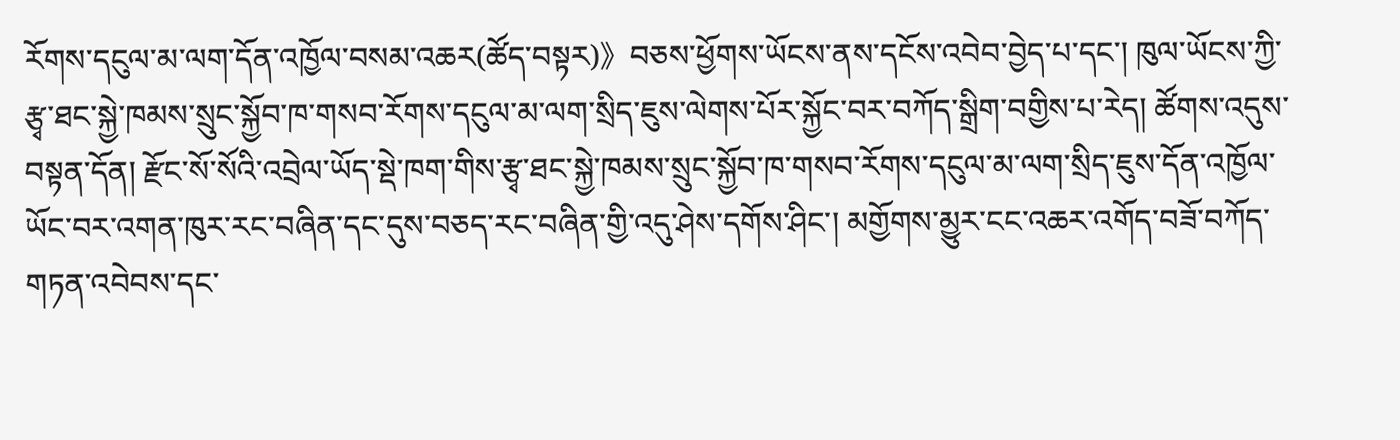རོགས་དངུལ་མ་ལག་དོན་འཁྱོལ་བསམ་འཆར(ཚོད་བསྟར)》བཅས་ཕྱོགས་ཡོངས་ནས་དངོས་འབེབ་བྱེད་པ་དང་། ཁུལ་ཡོངས་ཀྱི་རྩྭ་ཐང་སྐྱེ་ཁམས་སྲུང་སྐྱོབ་ཁ་གསབ་རོགས་དངུལ་མ་ལག་སྲིད་ཇུས་ལེགས་པོར་སྐྱོང་བར་བཀོད་སྒྲིག་བགྱིས་པ་རེད། ཚོགས་འདུས་བསྟན་དོན། རྫོང་སོ་སོའི་འབྲེལ་ཡོད་སྡེ་ཁག་གིས་རྩྭ་ཐང་སྐྱེ་ཁམས་སྲུང་སྐྱོབ་ཁ་གསབ་རོགས་དངུལ་མ་ལག་སྲིད་ཇུས་དོན་འཁྱོལ་ཡོང་བར་འགན་ཁུར་རང་བཞིན་དང་དུས་བཅད་རང་བཞིན་གྱི་འདུ་ཤེས་དགོས་ཤིང་། མགྱོགས་མྱུར་ངང་འཆར་འགོད་བཟོ་བཀོད་གཏན་འབེབས་དང་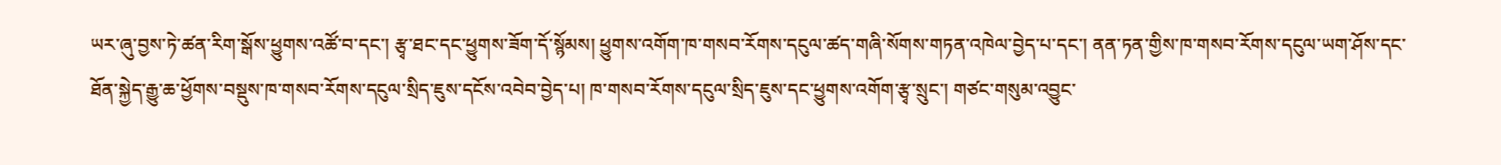ཡར་ཞུ་བྱས་ཏེ་ཚན་རིག་སྒོས་ཕྱུགས་འཚོ་བ་དང་། རྩྭ་ཐང་དང་ཕྱུགས་ཟོག་དོ་སྙོམས། ཕྱུགས་འགོག་ཁ་གསབ་རོགས་དངུལ་ཚད་གཞི་སོགས་གཏན་འཁེལ་བྱེད་པ་དང་། ནན་ཏན་གྱིས་ཁ་གསབ་རོགས་དངུལ་ཡག་ཤོས་དང་ཐོན་སྐྱེད་རྒྱུ་ཆ་ཕྱོགས་བསྡུས་ཁ་གསབ་རོགས་དངུལ་སྲིད་ཇུས་དངོས་འབེབ་བྱེད་པ། ཁ་གསབ་རོགས་དངུལ་སྲིད་ཇུས་དང་ཕྱུགས་འགོག་རྩྭ་སྲུང་། གཙང་གསུམ་འབྱུང་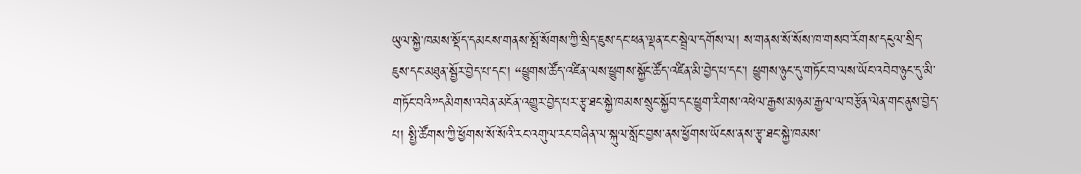ཡུལ་སྐྱེ་ཁམས་སྡོད་དམངས་གནས་སྤོ་སོགས་ཀྱི་སྲིད་ཇུས་དང་ཕན་ལྡན་ངང་སྦྲེལ་དགོས་ལ། ས་གནས་སོ་སོས་ཁ་གསབ་རོགས་དངུལ་སྲིད་ཇུས་དང་མཐུན་སྦྱོར་བྱེད་པ་དང་། “ཕྱུགས་ཚོད་འཛིན་ལས་ཕྱུགས་སྐྱོང་ཚོད་འཛིན་མི་བྱེད་པ་དང་། ཕྱུགས་ཉུང་དུ་གཏོང་བ་ལས་ཡོང་འབེབ་ཉུང་དུ་མི་གཏོང་བའི”དམིགས་འབེན་མངོན་འགྱུར་བྱེད་པར་རྩྭ་ཐང་སྐྱེ་ཁམས་སྲུང་སྐྱོབ་དང་ཕྱུག་རིགས་འཕེལ་རྒྱས་མཉམ་རྒྱལ་ལ་བརྩོན་ལེན་གང་ནུས་བྱེད་པ། སྤྱི་ཚོགས་ཀྱི་ཕྱོགས་སོ་སོའི་རང་འགུལ་རང་བཞིན་ལ་སྐུལ་སློང་བྱས་ནས་ཕྱོགས་ཡོངས་ནས་རྩྭ་ཐང་སྐྱེ་ཁམས་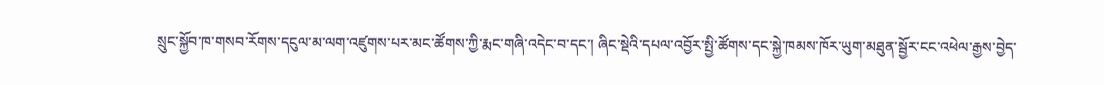སྲུང་སྐྱོབ་ཁ་གསབ་རོགས་དངུལ་མ་ལག་འཛུགས་པར་མང་ཚོགས་ཀྱི་རྨང་གཞི་འདེང་བ་དང་། ཞིང་སྡེའི་དཔལ་འབྱོར་སྤྱི་ཚོགས་དང་སྐྱེ་ཁམས་ཁོར་ཡུག་མཐུན་སྦྱོར་ངང་འཕེལ་རྒྱས་བྱེད་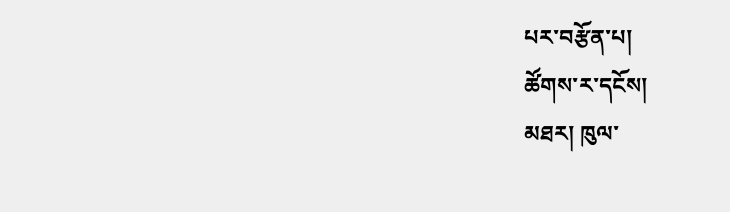པར་བརྩོན་པ།
ཚོགས་ར་དངོས།
མཐར། ཁུལ་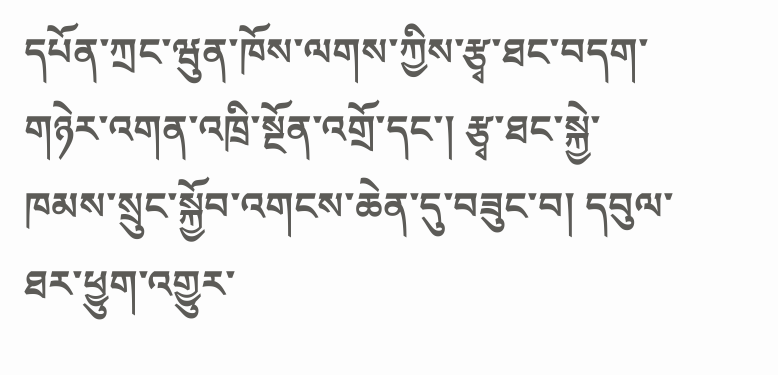དཔོན་ཀྲང་ཝུན་ཁོས་ལགས་ཀྱིས་རྩྭ་ཐང་བདག་གཉེར་འགན་འཁྲི་སྔོན་འགྲོ་དང་། རྩྭ་ཐང་སྐྱེ་ཁམས་སྲུང་སྐྱོབ་འགངས་ཆེན་དུ་བཟུང་བ། དབུལ་ཐར་ཕྱུག་འགྱུར་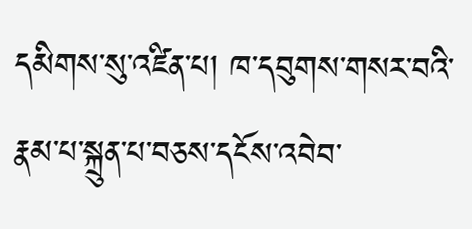དམིགས་སུ་འཛིན་པ། ཁ་དབུགས་གསར་བའི་རྣམ་པ་སྐྲུན་པ་བཅས་དངོས་འབེབ་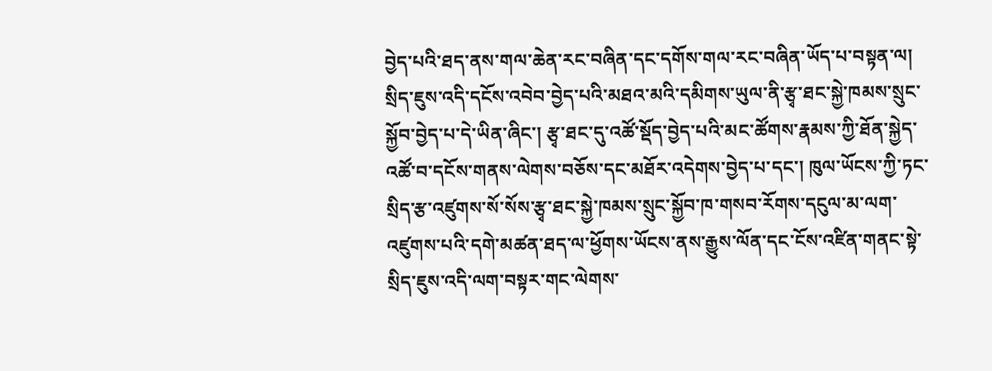བྱེད་པའི་ཐད་ནས་གལ་ཆེན་རང་བཞིན་དང་དགོས་གལ་རང་བཞིན་ཡོད་པ་བསྟན་ལ། སྲིད་ཇུས་འདི་དངོས་འབེབ་བྱེད་པའི་མཐའ་མའི་དམིགས་ཡུལ་ནི་རྩྭ་ཐང་སྐྱེ་ཁམས་སྲུང་སྐྱོབ་བྱེད་པ་དེ་ཡིན་ཞིང་། རྩྭ་ཐང་དུ་འཚོ་སྡོད་བྱེད་པའི་མང་ཚོགས་རྣམས་ཀྱི་ཐོན་སྐྱེད་འཚོ་བ་དངོས་གནས་ལེགས་བཅོས་དང་མཐོར་འདེགས་བྱེད་པ་དང་། ཁུལ་ཡོངས་ཀྱི་ཏང་སྲིད་རྩ་འཛུགས་སོ་སོས་རྩྭ་ཐང་སྐྱེ་ཁམས་སྲུང་སྐྱོབ་ཁ་གསབ་རོགས་དངུལ་མ་ལག་འཛུགས་པའི་དགེ་མཚན་ཐད་ལ་ཕྱོགས་ཡོངས་ནས་རྒྱུས་ལོན་དང་ངོས་འཛིན་གནང་སྟེ་སྲིད་ཇུས་འདི་ལག་བསྟར་གང་ལེགས་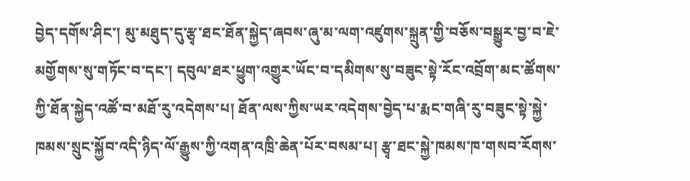བྱེད་དགོས་ཤིང་། མུ་མཐུད་དུ་རྩྭ་ཐང་ཐོན་སྐྱེད་ཞབས་ཞུ་མ་ལག་འཛུགས་སྐྲུན་གྱི་བཅོས་བསྒྱུར་བྱ་བ་ཇེ་མགྱོགས་སུ་གཏོང་བ་དང་། དབུལ་ཐར་ཕྱུག་འགྱུར་ཡོང་བ་དམིགས་སུ་བཟུང་སྟེ་རོང་འབྲོག་མང་ཚོགས་ཀྱི་ཐོན་སྐྱེད་འཚོ་བ་མཐོ་རུ་འདེགས་པ། ཐོན་ལས་ཀྱིས་ཡར་འདེགས་བྱེད་པ་རྨང་གཞི་རུ་བཟུང་སྟེ་སྐྱེ་ཁམས་སྲུང་སྐྱོབ་འདི་ཉིད་ལོ་རྒྱུས་ཀྱི་འགན་འཁྲི་ཆེན་པོར་བསམ་པ། རྩྭ་ཐང་སྐྱེ་ཁམས་ཁ་གསབ་རོགས་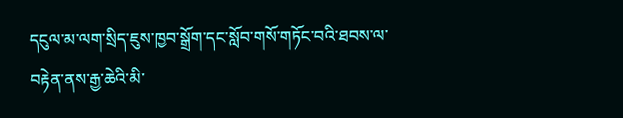དངུལ་མ་ལག་སྲིད་ཇུས་ཁྱབ་སྒྲོག་དང་སློབ་གསོ་གཏོང་བའི་ཐབས་ལ་བརྟེན་ནས་རྒྱ་ཆེའི་མི་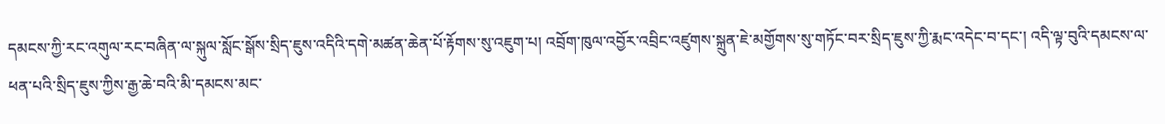དམངས་ཀྱི་རང་འགུལ་རང་བཞིན་ལ་སྐུལ་སློང་སྒོས་སྲིད་ཇུས་འདིའི་དགེ་མཚན་ཆེན་པོ་རྟོགས་སུ་འཇུག་པ། འབྲོག་ཁུལ་འབྱོར་འབྲིང་འཛུགས་སྐྲུན་ཇེ་མགྱོགས་སུ་གཏོང་བར་སྲིད་ཇུས་ཀྱི་རྨང་འདེང་བ་དང་། འདི་ལྟ་བུའི་དམངས་ལ་ཕན་པའི་སྲིད་ཇུས་ཀྱིས་རྒྱ་ཆེ་བའི་མི་དམངས་མང་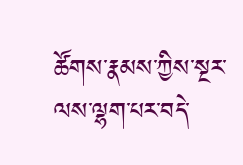ཚོགས་རྣམས་ཀྱིས་སྔར་ལས་ལྷག་པར་བདེ་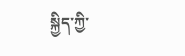སྐྱིད་ཀྱི་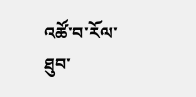འཚོ་བ་རོལ་ཐུབ་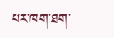པར་ཁག་ཐག་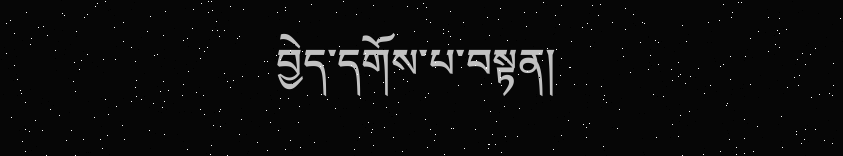བྱེད་དགོས་པ་བསྟན།